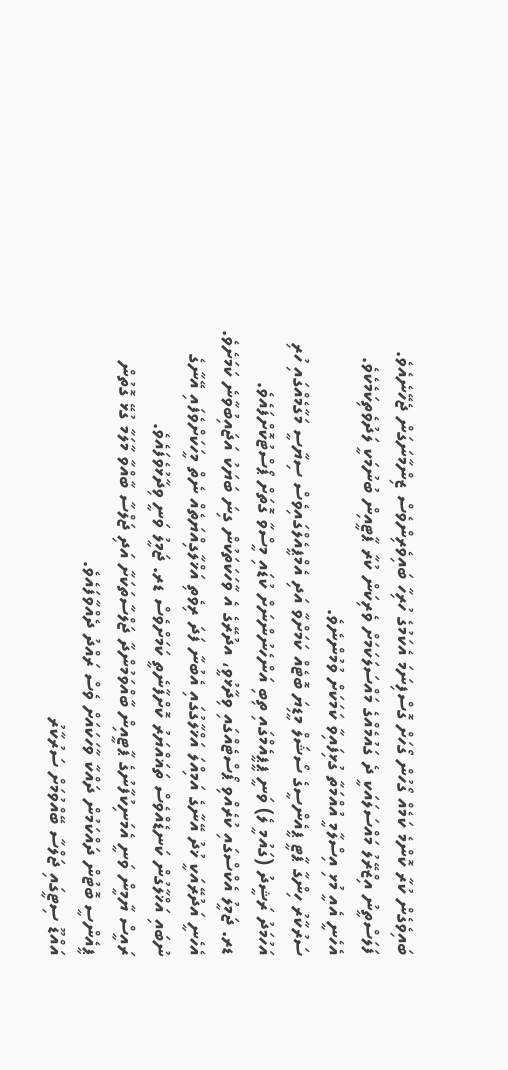ބައިވެގެން ކުރާ ކޮންމެ ކަމެއް ގޯހުން ގޯހަށް ގޮސްފިނަމަ އެކަމުގެ ހުރިހާ ބައިވެރިންވެސް ޒިންމާނަގަން ޖެހޭނެއެވެ.
ފަލަސްތީނު އިޒްރޭލު މައްސަލައަކީ ދެ ގައުމެއްގެ މައްސަލަކަމަށް ވެރިކަން ކުރާ ޕާޓީއިން ބުނުމަކީ ލަދުވެތިކަމެކެވެ. އެހެނީ އެއީ މުޅި އިސްލާމީ އުއްމަތާ ގުޅިފައިވާ ކަމަކަށް ވުމުންނެވެ.
ސަރުކާރު ހިންގާ ޕާޓީ ޕީއެންސީގެ ސޯޝަލް މީޑިޔަ ބޮޓެއް ކަމަށްވާ އަދި އެމްޕީއެލްގައިވެސް ސިޔާސީ މަގާމެއްގައި ހުރި އަހުމަދު ރަޝީދު (ގައުމީ ލެ) ވަނީ ޕީޕީއެމްގައި ތިބި އަންހެނުންނަށް ކުޑައި މީސްވާ ގޮތަށް ޕޯސްޓުކޮށްފައެވެ.
ޑރ. ޖަމީލު އެކްސްގައި ކުރެއްވި ޕޯސްޓެއްގައި ވިދާޅުވީ، އދުރޭގެ އެ ވާހަކަތަކުން ގިނަ ބަޔަކު އަޖައިބުވާނެ ކަމަށެވެ. އެހެނީ އަދުރޭއަކީ ޚުދު އޭނާގެ އަމިއްލަ އަޚްލާގުގައި އެބުނާ ފަދަ ރިވެތި އަޚްލާގިއްޔަތެއް ނެތް މީހަކަށްވެފައި އޭނާގެ ނުބައި އަޚްލާގުން ކަނޑެއްވެސް ތަޣައްޔަރު ކޮށްފާނެތީ ކަމަށްވެސް ޑރ. ޖަމީލު ވަނީ ވިދާޅުވެފައެވެ.
ރައީސް ޔާމީން ވަނީ އެމަނިކުފާނުގެ ޕާޓީއިން ބާއްވަމުންދާ ޖަލްސާތަކަށާ އަދި ޖަލްސާ ބާއްވާ މާލަމާ ގުޅޭ ގޮތުން ޕީއެންސީ ބޮޓުން ދައްކަމުން ދައްކާ ވާހަކައަށް ވެސް ރައްދު ދެއްވާފައެވެ.
އައްޑޫ ސިޓީގައި ޖަލްސާ ބޭއްވުމަށް ސަރުކާރު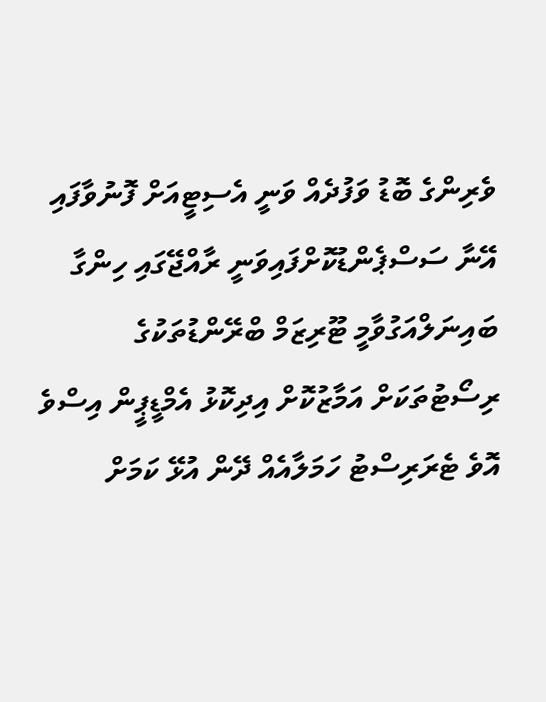ވެރިންގެ ބޮޑު ވަފުދެއް ވަނީ އެސިޓީއަށް ފޮނުވާފައި
އޭނާ ސަސްޕެންޑުކޮށްފައިވަނީ ރާއްޖޭގައި ހިންގާ ބައިނަލްއަގުވާމީ ޓޫރިޒަމް ބްރޭންޑުތަކުގެ ރިސޯޓުތަކަށް އަމާޒުކޮށް އިދިކޮޅު އެމްޑީޕީން އިސްވެ އޮވެ ޓެރަރިސްޓު ހަމަލާއެއް ދޭން އުޅޭ ކަމަށް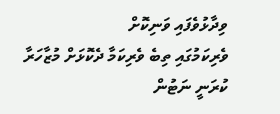ވިދާޅުވެފައި ވަނިކޮށް
ވެރިކަމުގައި ތިބެ ވެރިކަމާ ދެކޮޅަށް މުޒާހަރާ ކުރަނީ ނަޓުން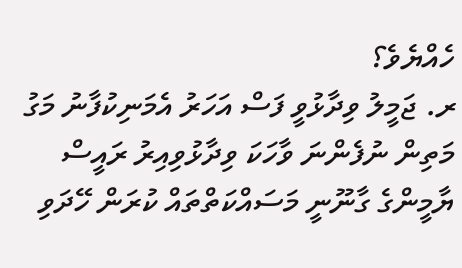ހެއްޔެވެ؟
ރ. ޖަމީލު ވިދާޅުވީ ފަސް އަހަރު އެމަނިކުފާނު މަގު މަތިން ނުފެންނަ ވާހަކަ ވިދާޅުވިއިރު ރައީސް ޔާމީންގެ ގާނޫނީ މަސައްކަތްތައް ކުރަން ހޭދަވި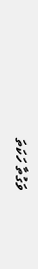ވަގުތާ ހަކަތަ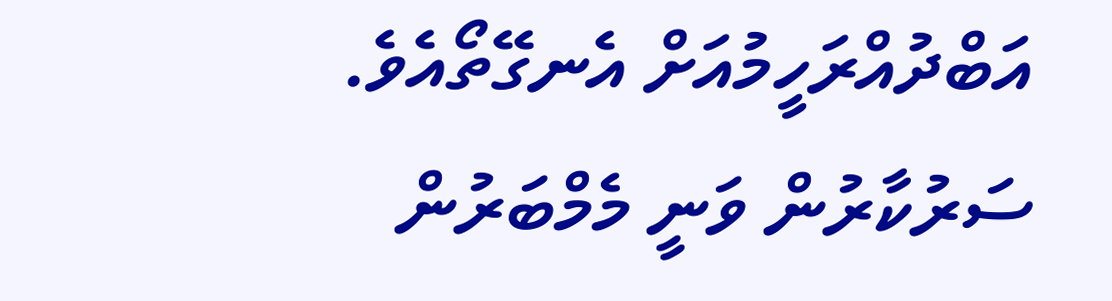އަބްދުއްރަހީމުއަށް އެނގޭތޯއެވެ.
ސަރުކާރުން ވަނީ މެމްބަރުން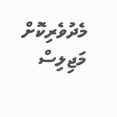މެދުވެރިކޮށް މަޖިލިސް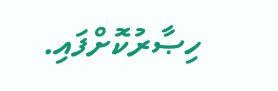ހިޞާރުކޮށްފައި.